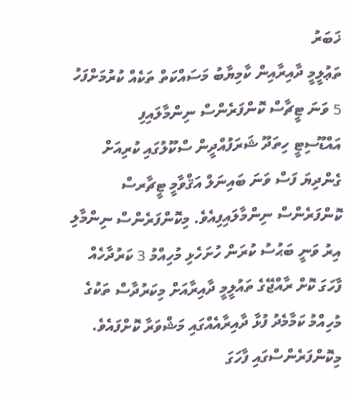ޚަބަރު
ތަޢުލީމީ ދާއިރާއިން ކާމިޔާބު މަސައްކަތް ތަކެއް ކުރުމަށްފަހު 5 ވަނަ ޓީޗާސް ކޮންފަރެންސް ނިންމާލައިފި
އައްޑޫސިޓީ ހިތަދޫ ޝަރަފުއްދީން ސްކޫލުގައި ކުރިއަށް ގެންދިޔަ ފަސް ވަނަ ބައިނަލް އަޤްވާމީ ޓީޗާރސް ކޮންފަރެންސް ނިންމާލައިފިއެވެ. މިކޮންފަރެންސް ނިންމާލި އިރު ވަނީ ބަޙުސު ކުރަން ހުށަހެޅި މުހިއްމު 3 ކަރުދާހެއް ފާހަގަ ކޮށް ރާއްޖޭގެ ތައުލީމީ ދާއިރާއަށް މިކަރުދާސް ތަކުގެ މުހިއްމު ކަމާމެދު ފުޅާ ދާއިރާއެއްގައި މަޝްވަރާ ކޮށްފައެވެ.
މިކޮންފަރެންސްގައި ފާހަގަ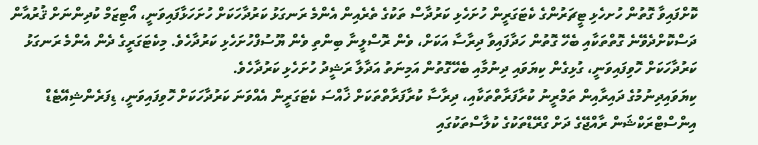ކޮށްފައިވާ ގޮތުން ހުށހެޅި ޓީޗަރުންގެ ކެޓަގަރީން ހުށަހެޅި ކަރުދާސް ތަކުގެ ތެރެއިން އެންމެ ރަނގަޅު ކަރުދާހަކަށް ހުށަހަޅާފައިވަނީ، އޯޓިޒަމް ކުދިންނަށް ޤުރުއާން ދަސްކޮށްދެވޭނެ ގޮތްތަކާއި ބެހޭ ގޮތުން ހަދާފައިވާ ދިރާސާ އަކަށް، ވެން ރޮސްލީނާ ބިންތި ވެން ޔޫސުފްހުށަހެޅި ކަރުދާހެވެ. މިކެޓަގަރީގެ ދެން އެންމެ ރަނގަޅު ކަރުދާހަކަށް ހޮވިފައިވަނީ، ގުޅިގެން ކިޔަވައި ދިނުމާއި ބެހޭގޮތުން އަމިނަތު އަދާލާ ރަޝީދު ހުށަހެޅި ކަރުދާހެވެ.
ކިޔަވައިދިނުމުގެ ދައިރާއިން ތަމްރީނު ކުރާފަރާތްތަކާއި، ދިރާސާ ކުރާފަރާތްތަކަށް ޚާއްސަ ކެޓަގަރީން އެއްވަނަ ކަރުދާހަކަށް ހޮވިފައިވަނީ، ޑިފަރެންޝިއޭޓެޑް އިންސްޓްރަކްޝަން ރާއްޖޭގެ ދަށް ގްރޭޑްތަކުގެ ކުލާސްތަކުގައި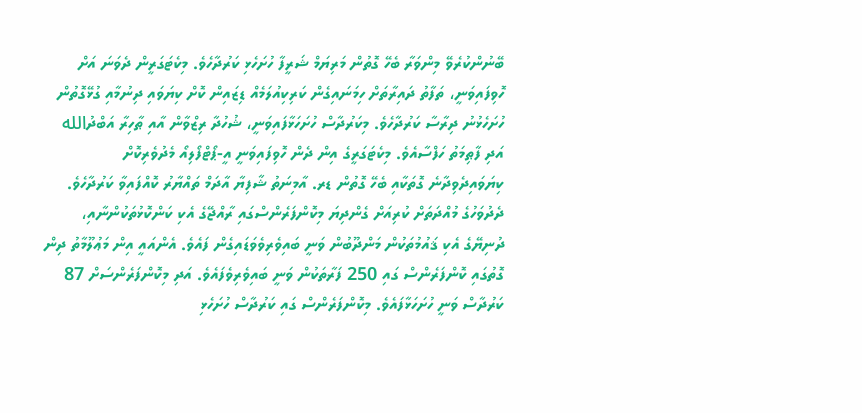ބޭނުންކުރެވޭ މިންވަރާ ބެހޭ ގޮތުން މަރިޔަމް ޝަރީފާ ހުށަހެޅި ކަރުދާހެވެ. މިކެޓަގަރީން ދެވަނަ އަށް ހޮވިފައިވަނީ، ތަފާތު ދައިރާތަށް ހިމަނައިގެން ކަރިކިއުލަމެއް ޑިޒައިން ކޮށް ކިޔަވައި ދިނުމާއި ގުޅޭގޮތުން ހުށަހެޅުނު ދިރާސާ ކަރުދާހެވެ. މިކަރުދާސް ހުށަހަޅާފައިވަނީ، ޝުހުދާ ރިޒްވާން އާއި ޠާހިރާ އަބްދުالله އަދި ފާޠިމަތު ހަފްސާއެވެ. މިކެޓަގަރީގެ އިން ދެން ހޮވިފައިވަނީ އީ-ޕޯޓްފޯލިއޯ މެދުވެރިކޮށް ކިޔަވައިދެވިދާނެ ގޮތަކާއި ބެހޭ ގޮތުން ޑރ. އާމިނަތު ޝާފިޔާ އާދަމް ތައްޔާރު ކޮއްފައިވާ ކަރުދާހެވެ.
ދެދުވަހުގެ މުއްދަތަށް ކުރިއަށް ގެންދިޔަ މިކޮންފަރެންސްގައި ރާއްޖޭގެ އެކި ކަންކޮޅުތަކުންނާއި، ދުނިޔޭގެ އެކި ޤައުމުތަކުން މަންދޫބުން ވަނީ ބައިވެރިވެވަޑައިގެން ފައެވެ. އެންއައީ އިން މަޢުލޫމާތު ދިން ގޮތުގައި ކޮންފަރެންސް ގައި 250 ފަރާތަކުން ވަނީ ބައިވެރިވެފައެވެ. އަދި މިކޮންފަރެންސަށް 87 ކަރުދާސް ވަނީ ހުށަހަޅާފައެވެ. މިކޮންފަރެންސް ގައި ކަރުދާސް ހުށަހެޅި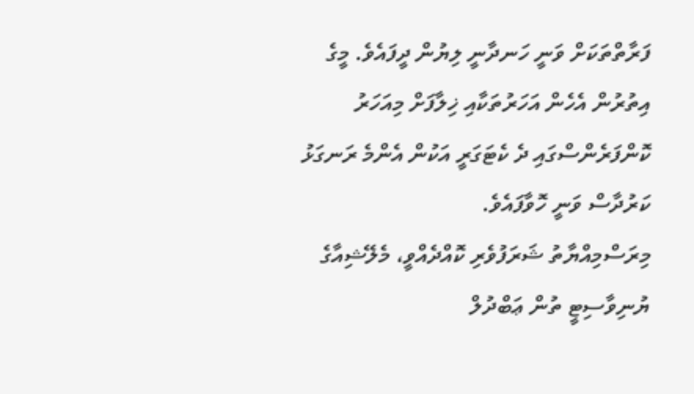ފަރާތްތަކަށް ވަނީ ހަނދާނީ ލިޔުން ދީފައެވެ. މީގެ އިތުރުން އެހެން އަހަރުތަކާއި ޚިލާފަށް މިއަހަރު ކޮންފަރެންސްގައި ދެ ކެޓަގަރީ އަކުން އެންމެ ރަނގަޅު ކަރުދާސް ވަނީ ހޮވާފައެވެ.
މިރަސްމިއްޔާތު ޝަރަފުވެރި ކޮއްދެއްވީ، މެލޭޝިއާގެ ޔުނިވާސިޓީ ތުން ޢަބްދުލް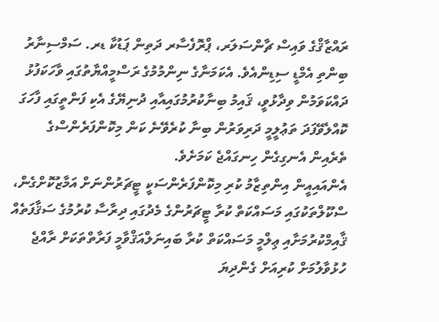ރައްޒާޤްގެ ވައިސް ޗާންސަލަރ، ޕްރޮފެސާރ ދަތިން ޕަޑުކާ ޑރ. ސަމްސިނާރު ބިންތި އެމްޑީ ސިޑިންއެވެ. އެކަމަނާގެ ނިންމުމުގެ ރަސްމީއްޔާތުގައި ވާހަކަފުޅު ދައްކަވަމުން ވިދާޅުވީ، ޤައިމު ބިނާކުރުމުގައިއާއި ދުނިޔޭގެ އެކި ފަންތީގައި ފާހަގަ ކޮއްލެވޭފަދަ ތަޢުލީމީ ދަރިވަރުން ބިނާ ކުރެވޭނެ ކަން މިކޮންފަރެންސްގެ ތެރެއިން އެނގިގެން ހިނގައްޖެ ކަމަށެވެ.
އެންއައިއީން އިންތިޒާމު ކުރި މިކޮންފަރެންސަކީ ޓީޗަރުންނަށް އަމާޒުކޮށްގެން، ސްކޫލްތަކުގައި މަސައްކަތް ކުރާ ޓީޗަރުންގެ މެދުގައި ދިރާސާ ކުރުމުގެ ސަޤާފަތެއް ޤާއިމްކުރުމަށާއި ޢިލްމީ މަސައްކަތް ކުރާ ބައިނަލްއަޤްވާމީ ފަރާތްތަކަށް ރާއްޖެ ހުޅުވާލުމަށް ކުރިއަށް ގެންދިޔަ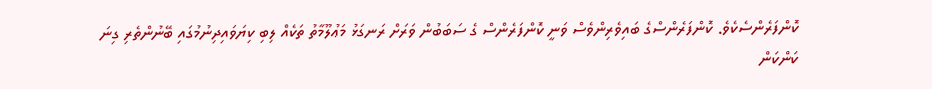ކޮންފަރެންސެކެވެ. ކޮންފަރެންސްގެ ބައިވެރިންވެސް ވަނީ ކޮންފަރެންސް ގެ ސަބަބުން ވަރަށް ރަނގަޅު މަޢުލޫމާތު ތަކެއް ލިބި ކިޔަވައިދިނުމުގައި ބޭނުންތެރި ގިނަ ކަންކަން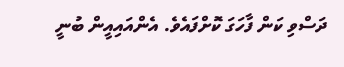ދަސްވި ކަން ފާހަގަ ކޮށްފައެވެ. އެންއައިއީން ބުނީ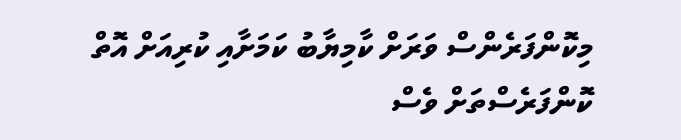މިކޮންފަރެންސް ވަރަށް ކާމިޔާބު ކަމަށާއި ކުރިއަށް އޮތް ކޮންފަރެސްތަށް ވެސް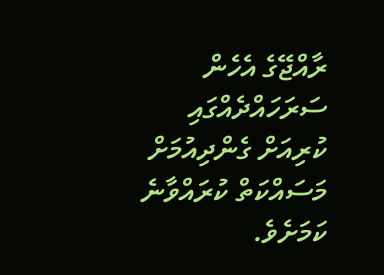ރާއްޖޭގެ އެހެން ސަރަހައްދެއްގައި ކުރިއަށް ގެންދިއުމަށް މަސައްކަތް ކުރައްވާނެ ކަމަށެވެ.